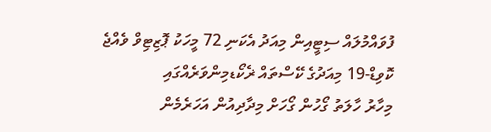ފުވައްމުލައް ސިޓީއިން މިއަދު އެކަނި 72 މީހަކު ޕޮޒިޓިވް ވެއްޖެ
ކޮވިޑް-19 މިއަދުގެ ކޭސްތައް ޜެކޯޑމިންވަރެއްގައި
މިހާރު ހާލަތު ގޯހުން ގޯހަށް މިދާދިއުން އަހަރެމެން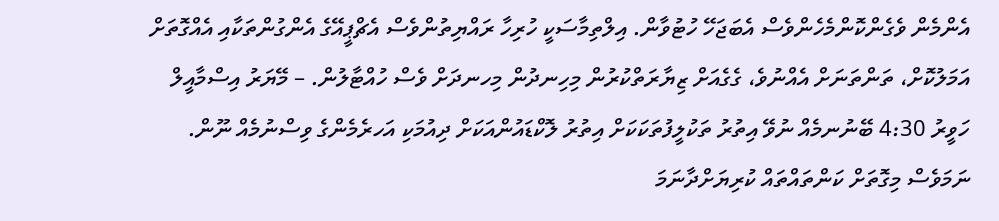އެންމެން ވެގެންކޮންމެހެންވެސް އެބަޖަހޭ ހުޓުވާން. އިލްތިމާސަކީ ހުރިހާ ރައްޔިތުންވެސް އެޗްޕީއޭގެ އެންގުންތަކާއި އެއްގޮތަށް އަމަލުކޮށް، ތަންތަނަށް އެއްނުވެ، ގެގެއަށް ޒިޔާރަތްކުރުން މިހިނދުން މިހނދަށް ވެސް ހުއްޓާލުން. – މޭޔަރު އިސްމާއީލް
ހަވީރު 4:30 ބޭނުނމެއް ނުވޭ އިތުރު ތަކުލީފުތަކަކަށް އިތުރު ލޮކްޑައުންއަކަށް ދިއުމަކި އަހރެމެންގެ ވިސްނުމެއް ނޫން. ނަމަވެސް މިގޮތަށް ކަންތައްތައް ކުރިޔަށްދާނަމަ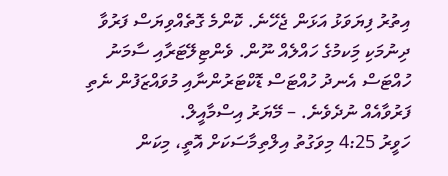އިތުރު ފިޔަވަޅު އަޅަން ޖެހޭނެ. ކޮންމެ ގޮތެއްވިޔަސް ފަރުވާ ދިނުމަކި މިަކމުގެ ހައްލެއް ނޫން. ވެންޓިލޭޓަރާއި ސާމަނު ހުއްޓަސް އެނދު ހުއްޓަސް ޑޮކްޓަރުންނާއި މުވައްޒަފުން ނެތި ފަރުވާއެއް ނުދެވެނެ. – މޭޔަރު އިސްމާއީލް.
ހަވީރު 4:25 މިވަގުތު އިލްތިމާސަކަށް އޮތީ، މިކަން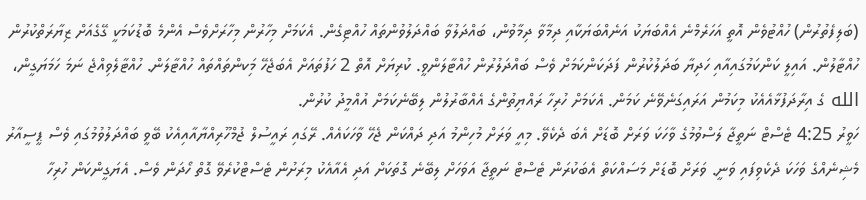(ބަލިފެތުރުން) ހުއްޓުވެން އޮތީ އަހަރެމްނެ އެއްބަޔަކު އަނެއްބަޔަކާއި ދިމާވާ ދިމާވުން، ބައްދަލުވާ ބައްދަލުވުންތައް ހުއްޓިގެން. އެކަމަށް މިހާރުން މިހާރަށްވެސް އެންމެ ބޮޑުކަމަކީ ގޭގެއަށް ޒިޔާރަތްކުރުން ހުއްޓާލުން. އައިލީ ކަންކަމުގައިއާއި ހަދިޔާ ބަދަލުކުރުން ފަދަކަންކަމަށް ވެސް ބައްދަލުރުން ހުއްޓާލަންވީ. ކުރިޔަށް އޮތް 2 ހަފުތައަށް އެބަޖެހޭ މިަކންތައްތައް ހުއްޓާލަން. ހުއްޓާލެވިއްޖެ ނަމަ ހަމަޔަގީން، الله ގެ އިރާދަފުޅާއެއެކު މިކަމުން އަރައިގަނެވޭނެ ކަމަން. އެކަމަށް ހުރިހާ ރައްޔިތުންގެ އެއްބާރުލުން ލިބޭނެކަމަށް އުއްމީދު ކުރުން.
ހަވީރު 4:25 ޓެސްޓް ނަތީޖާ ލަސްވުމުގެ ވާހަކަ ވަރަށް ބޮޑަށް އެބަ ދެކެވޭ. މިއީ ވަރަށް މުހިންމު އަދި ދައްކަން ޖެހޭ ވާހަކައެއް. ރޭގައި ރައީސުލް ޖުމްހޫރިއްޔާއާއިއެކު ބޭވީ ބައްދަލުވުމުގައި ވެސް ޕީސީއާރު މެޝިނެއްގެ ވަހަކަ ދެކެވިފައި ވަނީ. ވަރަށް ބޮޑަށް މަސައްކަތް އެބަކުރަން ޓެސްޓް ނަތީޖާ އަވަހަށް ލިބޭނެ ގޮތަކަށް އަދި އެއާއެކު މިރަށުން ޓެސްޓްކުރެވޭ ގޮތް ހޯދަން ވެސް. އެޔަގީންކަން ހުރިހާ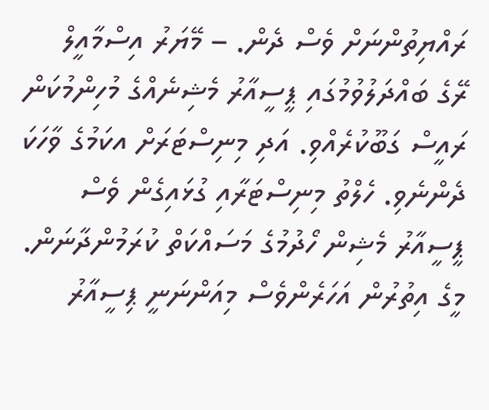ރައްޔިތުންނަށް ވެސް ދެން. – މޭޔަރު އިސްމާއީލް
ރޭގެ ބައްދަލުވުމުގައި ޕީސީއާރު މެޝިނެއްގެ މުހިންމުކަން ރައީސް ގަބޫކުރެއްވި. އަދި މިނިސްޓަރަށް އކަމުގެ ވާހަކަ ދެންނެވި. ހެލްތު މިނިސްޓަރާއި ގުޅައިގެން ވެސް ޕީސީއާރު މެޝިން ހޯދުމުގެ މަސައްކަތް ކުރަމުންދާނަން. މީގެ އިތުރުން އަހަރެންވެސް މިއަންނަނީ ޕިސީއާރު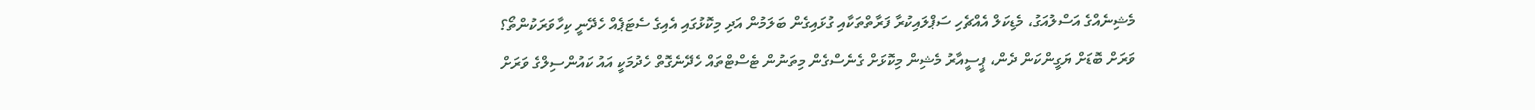މެޝިނެއްގެ އަސްލުއަގު، މެޑިކަލް އެއްޗެހި ސަޕްލައިކުރާ ފަރާތްތަކާއި ގުޅައިގެން ބަލަމުން އަދި މިކޮޅުގައި އެއިގެ ސެޓަޕެއް ހެދޭނީ ކިހާވަރަކުންތޯ؟
ވަރަށް ބޮޑަށް ޔަގީންކަން ދެން، ޕީސީއާރު މެޝިން މިކޮޅަށް ގެނެސްގެން މިތަނުން ޓެސްޓްތައް ހެދޭނެގޮތް ހެދުމަކީ އައު ކައުންސިލްގެ ވަރަށް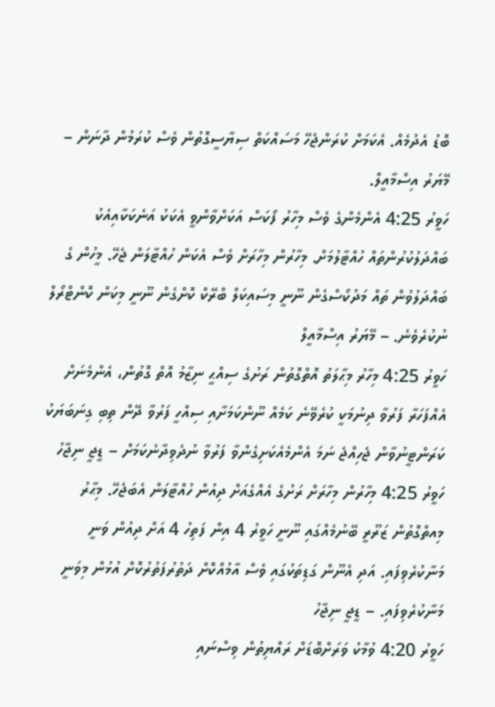ބޮޑު އެދުމެއް. އެކަމަށް ކުރަންޖެހޭ މަސައްކަތް ސިޔާސީގޮތުން ވެސް ކުރަމުން ދާނަން – މޭޔަރު އިސްމާއީލް.
ހަވީރު 4:25 އެންމެންގެ ވެސް މިހާރު ފޯކަސް އަކަށްވާންވީ އެކަކު އަނެކަކާއިއެކު ބައްދަލުކުރުންތައް ހުއްޓާލުމަށް. މިހާރުން މިހާރަށް ވެސް އެކަން ހުއްޓާލަން ޖެހޭ. މީހުން ގެ ބައްދަލުވުން ތައް މަދުކޯސްގެން ނޫނީ މިސައިކަލް ބްރޭކް ކޮށްގެން ނޫނީ މިކަން ކޮންޓްރޯލް ނުކުރެވެނެ. – މޭޔަރު އިސްމާއީލް
ހަވީރު 4:25 މިހާރު މިޙާލަތު އޮތްގޮތުން ރަށުގެ ސިއްޙީ ނިޒާމު އޮތް ގޮތުން، އެންމެނަށް އެއްފަހަރާ ފަރުވާ ދިނުމަކީ ކުރެވޭނެ ކަމެއް ނޫންކަމަށާއި ސިއްހީ ފަރުވާ ދޭން ތިބި ގިނަބަޔަކު ކަރަންޓީނުވާން ޖެހިއްޖެ ނަމަ އެންމެއެކަށިގެންވާ ފަރުވާ ނުދެވިދާނެކަމަށް – ޑީޖީ ނިޖާހު
ހަވީރު 4:25 މިހާރުން މިހާރަށް ރަށުގެ އެއްގެއަށް ދިއުން ހުއްޓާލަން އެބަޖެހޭ. މިޙާރު މިއތްގޮތުން ޒަރޫރީ ބޭނުމެއްގައި ނޫނީ ހަވީރު 4 އިން ފަތިހު 4 އަށް ދިއުން ވަނީ މަނާކުރެވިފައި. އަދި އެނޫން ގަޑިތަކުގައި ވެސް އާމުއްކޮށް ދަތުރުފަތުރުކޮށް އުޅުން މިވަނީ މަނާކުރެވިފައި. – ޑީޖީ ނިޖާހު
ހަވީރު 4:20 ވުމާކު ވަރަށްބޮޑަށް ރައްޔިތުން ވިސްނައި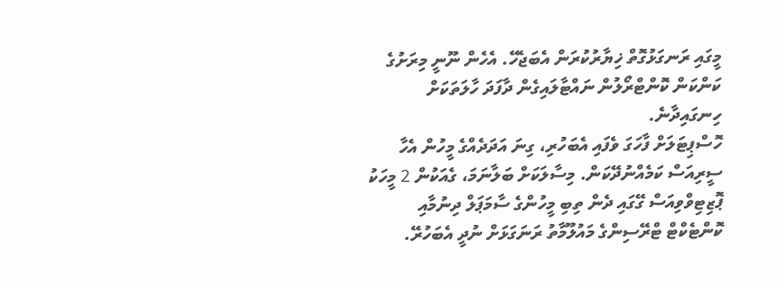މީގައި ރަނގަޅުގޮތް ޚިޔާރުކުރަން އެބަޖެހޭ. އެހެން ނޫނީ މިރަށުގެ ކަންކަން ކޮންޓްރޯލުން ނައްޓާލައިގެން ދާފަދަ ހާލަތަކަށް ހިނގައިދާނެ.
ހޮސްޕިޓަލަށް ފާހަގަ ވެފައި އެބަހުރި، ގިނަ އަދަދެއްގެ މީހުން އެހާ ސީރިއަސް ކަމެއްނުދޭކަން. މިސާލަކަށް ބަލާނަމަ، ގެއަކުން 2 މީހަކު ޕޮޒިޓިވްވިއަސް ގޭގައި ދެން ތިބި މީހުންގެ ސާމަޕަލް ދިނުމާއި ކޮންޓެކްޓް ޓްރޭސިންގެ މައުލޫމާތު ރަނަގަޅަށް ނުދީ އެބަހުރޭ.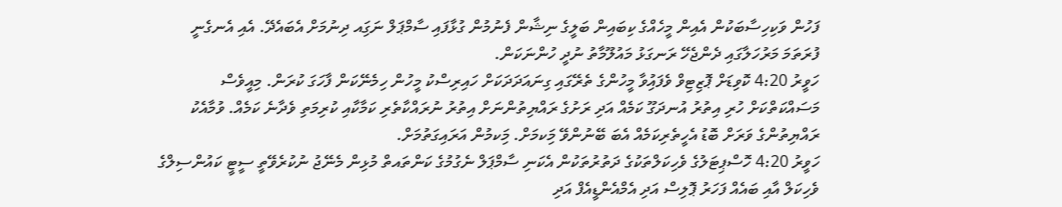ފަހުން ވަކިހިސާބަކުން އެއިން މީހެއްގެ ކިބައިން ބަލީގެ ނިޝާން ފެނުމުން ގުޅާފައި ސާމްޕަލް ނަގަިއ ދިނުމަށް އެބައެދޭ. އެއި އެނގެނީ ފުރަތަމަ މަރުހަލާގައި ދެންޖެހޭ ރަނގަޅު މައުލޫމާތު ނުދީ ހުންނަކަން.
ހަވީރު 4:20 ކޮވިޑަށް ޕޮޒިޓިވް ވެފައިުވާ މީހުންގެ ތެރޭގައި ގިނައަދަދަކަށް ހައިރިސްކު މީހުން ހިމެނޭކަން ފާހަގަ ކުރަން. މިއީވެސް މަސައްކަތްކަށް ހުރި އިތުރު އުނދަގޫ ކަމެއް އަދި ރަށުގެ ރައްޔިތުންނަށް އިތުރު ނުރައްކާތެރި ކަމާކާއި ކުރިމަތި ވެދާނެ ކަމެއް. ވުމާއެކު ރައްޔިތުންގެ ވަރަށް ބޮޑު އެހީތެރިކަމެއް އެބަ ބޭނުންވޭ މިަކމަށް. މިަކމުން އަރައިގަތުމަށް.
ހަވީރު 4:20 ހޮސްޕިޓަލުގެ ވެހިކަލްތަކުގެ ދަތުރުތަކުން އެކަނި ސާމްޕަލް ނެގުމުގެ ކަންތައތް މުޅިން މެނޭޖު ނުކުރެވޭތީ ސީޓީ ކައުންސިލްގެ ވެހިކަލް އާއި ބައެއް ފަހަރު ޕޮލިސް އަދި އެމްއެންޑީއެފް އަދި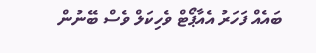ބައެއް ފަހަރު އެއާޕޯޓް ވެހިކަލް ވެސް ބޭނުން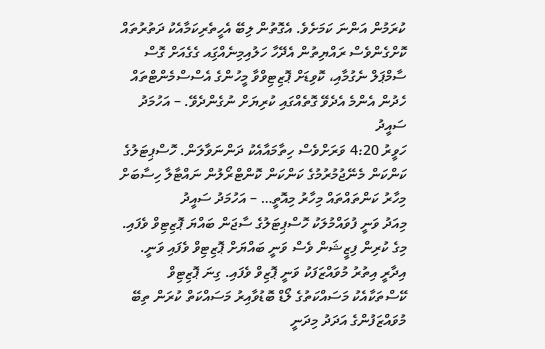ކުރަމުން އަންނަ ކަމަށެވެ. އެގޮތުން ލިބޭ އެހީތެރިކަމާއެކު ދަތުރުތައް ކޮށްގެންވެސް ރައްޔިތުން އެދޭހާ ހަލުއިމިނެއްގަިއ ގެގެއަށް ގޮސް ސާމްޕަލް ނެގުމާއި، ކޮވިޑަށް ޕޮޒިޓިވްވާ މީހުންގެ އެސްސްމެންޓްތައް ހެދުން އެންމެ އެދެވޭ ގޮތެއްގައި ކުރިޔަށް ނުގެންދެވޭ. – އަހުމަދު ސައީދު
ހަވީރު 4:20 ވަރަށްވެސް ހިތާމައާއެކު ދަންނަވާލަން. ހޮސްޕިޓަލުގެ ކަންކަން މެނޭޖުމުރުމުގެ ކަންކަން ކޮންޓްރޯލުން ނައްޓާލާ ހިސާބަށް މިހާރު ކަންތައްތައް މިހާރު މިއޮތީ… – އަހުމަދު ސައީދު
މިއަދު ވަނީ ފުވައްމުލަކު ހޮސްޕިޓަލުގެ ސާޖަން ބައްޔަ ޕޮޒިޓިވް ވެފައި. މިގެ ކުރިން ފިޒީޝަން ވެސް ވަނީ ބައްޔަށް ޕޮޒިޓިވް ވެފައި ވަނީ. އިދާރީ އިތުރު މުވައްޒަފަކު ވަނީ ޕޮޒިވް ވެފައި. ގިނަ ޕޮޒިޓިވް ކޭސްތަކާއެކު މަސައްކަތުގެ ލޯޑް ބޮޑުވާއިރު މަސައްކަތް ކުރަން ތިބޭ މުވައްޒަފުންގެ އަދަދު މިދަނީ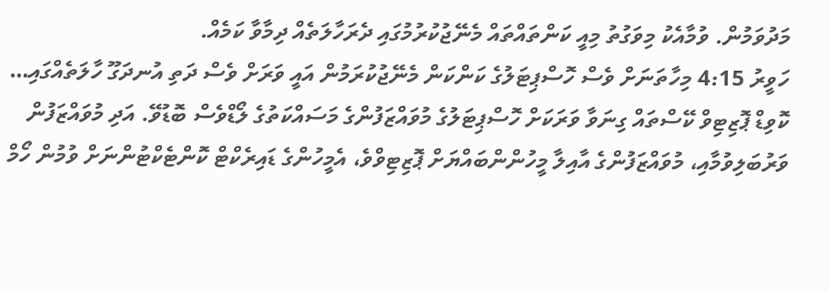މަދުވަމުން. ވުމާއެކު މިވަގުތު މިއީ ކަންތައްތައް މެނޭޖުކުރުމުގައި ދެރަހާލަތެއް ދިމާވާ ކަމެއް.
ހަވީރު 4:15 މިހާތަނަށް ވެސް ހޮސްޕިޓަލުގެ ކަންކަން މެނޭޖުކުރަމުން އައީ ވަރަށް ވެސް ދަތި އުނދަގޫ ހާލަތެއްގައި… ކޮވިޑް ޕޮޒިޓިވް ކޭސްތައް ގިނަވާ ވަރަކަށް ހޮސްޕިޓަލުގެ މުވައްޒަފުންގެ މަސައްކަތުގެ ލޯޑްވެސް ބޮޑުވޭ. އަދި މުވައްޒަފުން ވަރުބަލިވުމާއި، މުވައްޒަފުންގެ އާއިލާ މީހުންންބައްޔަށް ޕޮޒިޓިވްވެ، އެމީހުންގެ ޑައިރެކްޓް ކޮންޓެކްޓުންނަށް ވުމުން ހޯމް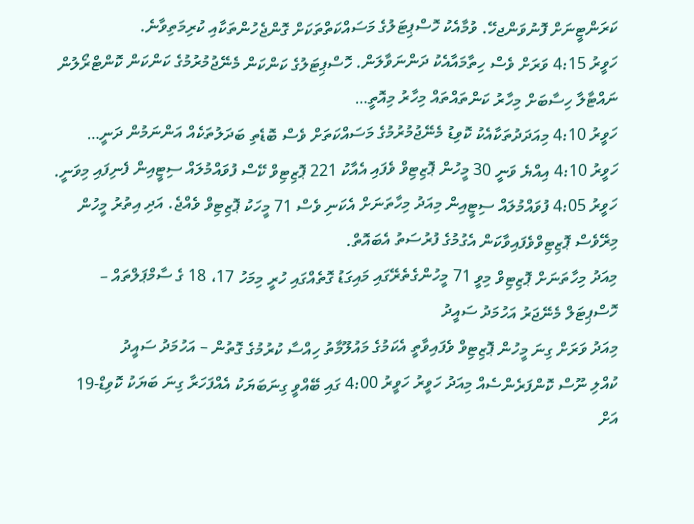ކަރަންޓީނަށް ފޮނުވަންޖހޭ. ވުމާއެކު ހޮސްޕިޓަލުގެ މަސައްކަތްތަކަށް ގޮންޖެހުންތަކާއި ކުރިމަތިވާނެ.
ހަވީރު 4:15 ވަރަށް ވެސް ހިތާމައާއެކު ދަންނަވާލަން. ހޮސްޕިޓަލުގެ ކަންކަން މެނޭޖުމުރުމުގެ ކަންކަން ކޮންޓްރޯލުން ނައްޓާލާ ހިސާބަށް މިހާރު ކަންތައްތައް މިހާރު މިއޮތީ…
ހަވީރު 4:10 މިއަދަދުތަކާއެކު ކޮވިޑު މެނޭޖުމުރުމުގެ މަސައްކަތަށް ވެސް ބޮޑެތި ބަދަލުތަކެއް އަންނަމުން ދަނީ…
ހަވީރު 4:10 އިއްޔެ ވަނީ 30 މީހުން ޕޮޒިޓިވް ވެފައި އެއާކު 221 ޕޮޒިޓިވް ކޭސް ފުވައްމުލައް ސިޓީއިން ފެނިފައި މިވަނީ.
ހަވީރު 4:05 ފުވައްމުލައް ސިޓީއިން މިއަދު މިހާތަނަށް އެކަނި ވެސް 71 މީހަކު ޕޮޒިޓިވް ވެއްޖެ. އަދި އިތުރު މީހުން މިރޭވެސް ޕޮޒިޓިވްވެފައިވާކަން އެގުމުގެ ފުރުސަތު އެބައޮތް.
މިއަދު މިހާތަނަށް ޕޮޒިޓިވް މިވީ 71 މީހުންގެތެރޭގައި މައިގަޑު ގޮތެއްގައި ހުރީ މިމަހު 17، 18 ގެ ސާމްޕަލްތައް – ހޮސްޕިޓަލް މެނޭޖަރު އަހުމަދު ސައީދު
މިއަދު ވަރަށް ގިނަ މީހުން ޕޮޒިޓިވް ވެފައިވާތީ އެކަމުގެ މައުލޫމާތު ހިއްސާ ކުރުމުގެ ގޮތުން – އަހުމަދު ސައީދު
ކުއްލި ނޫސް ކޮންފަރެންސެއް މިއަދު ހަވީރު ހަވީރު 4:00 ގައި ބޭއްވީ ގިނަބަޔަކު އެއްފަހަރާ ގިނަ ބަޔަކު ކޮވިޑް-19 އަށް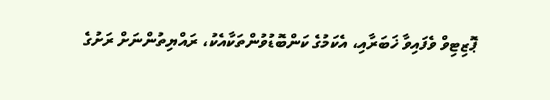ޕޮޒިޓިވް ވެފައިވާ ޚަބަރާއި، އެކަމުގެ ކަންބޮޑުވުންތަކާއެކު، ރައްޔިތުންނަށް ރަށުގެ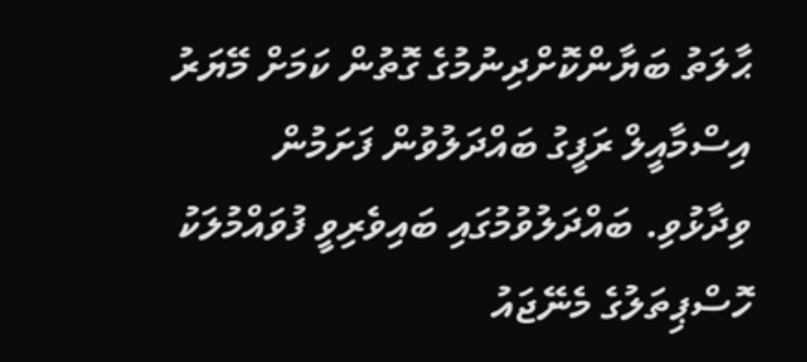ޙާލަތު ބަޔާންކޮށްދިނުމުގެ ގޮތުން ކަމަށް މޭޔަރު އިސްމާއީލް ރަފީގު ބައްދަލުވުން ފަށަމުން ވިދާޅުވި. ބައްދަލުވުމުގައި ބައިވެރިވީ ފުވައްމުލަކު ހޮސްޕިތަލުގެ މެނޭޖައު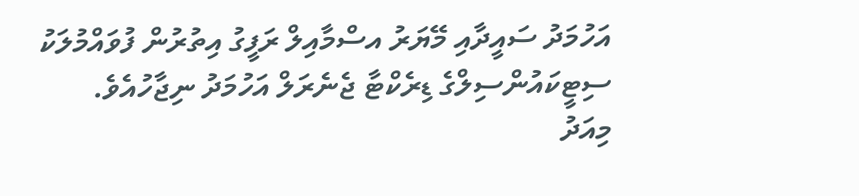އަހުމަދު ސައީދާއި މޭޔަރު އސްމާއިލް ރަފީގު އިތުރުން ފުވައްމުލަކު ސިޓީކައުންސިލްގެ ޑިރެކްޓާ ޖެނެރަލް އަހުމަދު ނިޖާހުއެވެ.
މިއަދު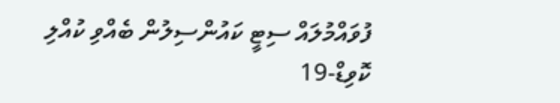ފުވައްމުލައް ސިޓީ ކައުންސިލުން ބެއްވި ކުއްލި ކޮވިޑް-19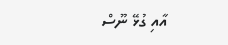އާއި ގުޅޭ ނޫސް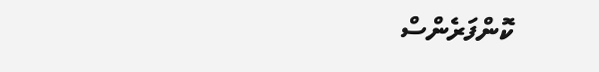ކޮންފަރެންސް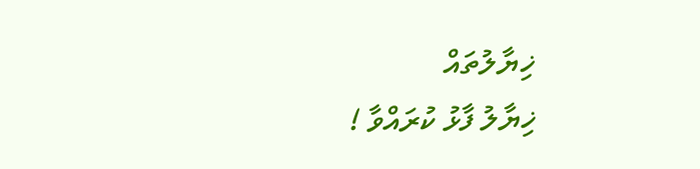ޚިޔާލުތައް
ޚިޔާލު ފާޅު ކުރައްވާ !